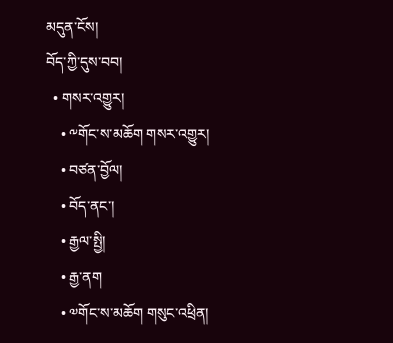མདུན་ངོས།
བོད་ཀྱི་དུས་བབ།
  • གསར་འགྱུར།
    • ༸གོང་ས་མཆོག གསར་འགྱུར།
    • བཙན་བྱོལ།
    • བོད་ནང་།
    • རྒྱལ་སྤྱི།
    • རྒྱ་ནག
    • ༧གོང་ས་མཆོག གསུང་འཕྲིན།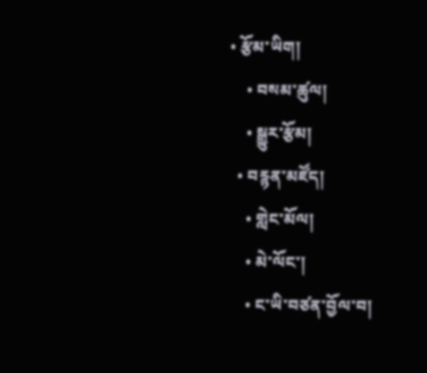• རྩོམ་ཡིག།
    • བསམ་ཚུལ།
    • སྒྱུར་རྩོམ།
  • བརྙན་མཛོད།
    • གླེང་མོལ།
    • མེ་ལོང་།
    • ང་ཡི་བཙན་བྱོལ་བ།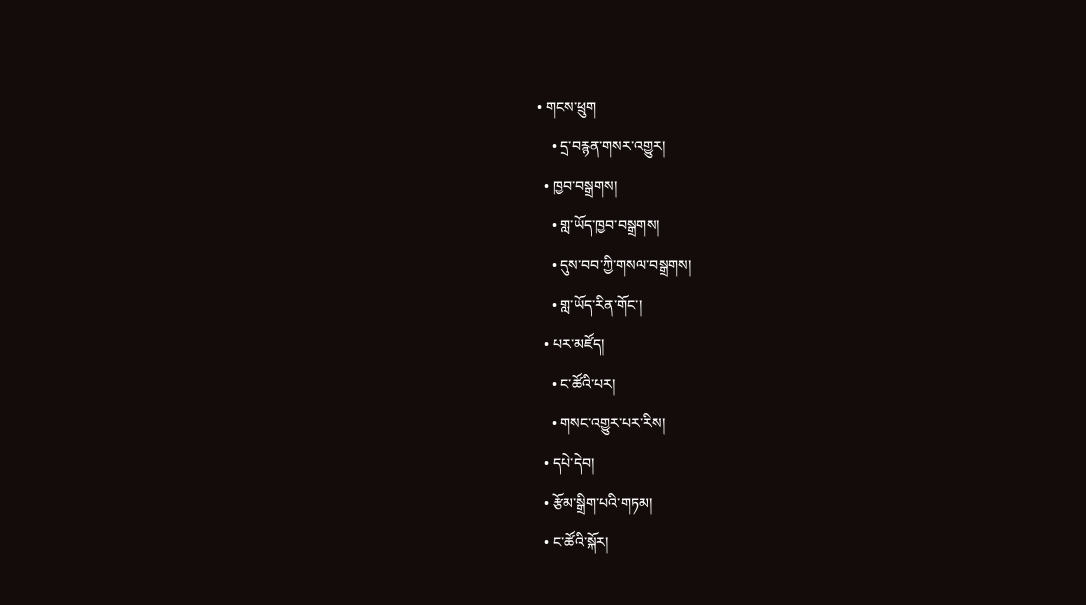• གངས་ཕྲུག
    • དྲ་བརྙན་གསར་འགྱུར།
  • ཁྱབ་བསྒྲགས།
    • གླ་ཡོད་ཁྱབ་བསྒྲགས།
    • དུས་བབ་ཀྱི་གསལ་བསྒྲགས།
    • གླ་ཡོད་རིན་གོང་།
  • པར་མཛོད།
    • ང་ཚོའི་པར།
    • གསང་འགྱུར་པར་རིས།
  • དཔེ་དེབ།
  • རྩོམ་སྒྲིག་པའི་གཏམ།
  • ང་ཚོའི་སྐོར།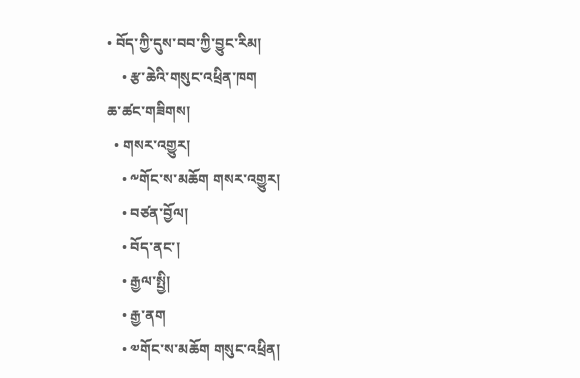• བོད་ཀྱི་དུས་བབ་ཀྱི་བྱུང་རིམ།
    • རྩ་ཆེའི་གསུང་འཕྲིན་ཁག
ཆ་ཚང་གཟིགས།
  • གསར་འགྱུར།
    • ༸གོང་ས་མཆོག གསར་འགྱུར།
    • བཙན་བྱོལ།
    • བོད་ནང་།
    • རྒྱལ་སྤྱི།
    • རྒྱ་ནག
    • ༧གོང་ས་མཆོག གསུང་འཕྲིན།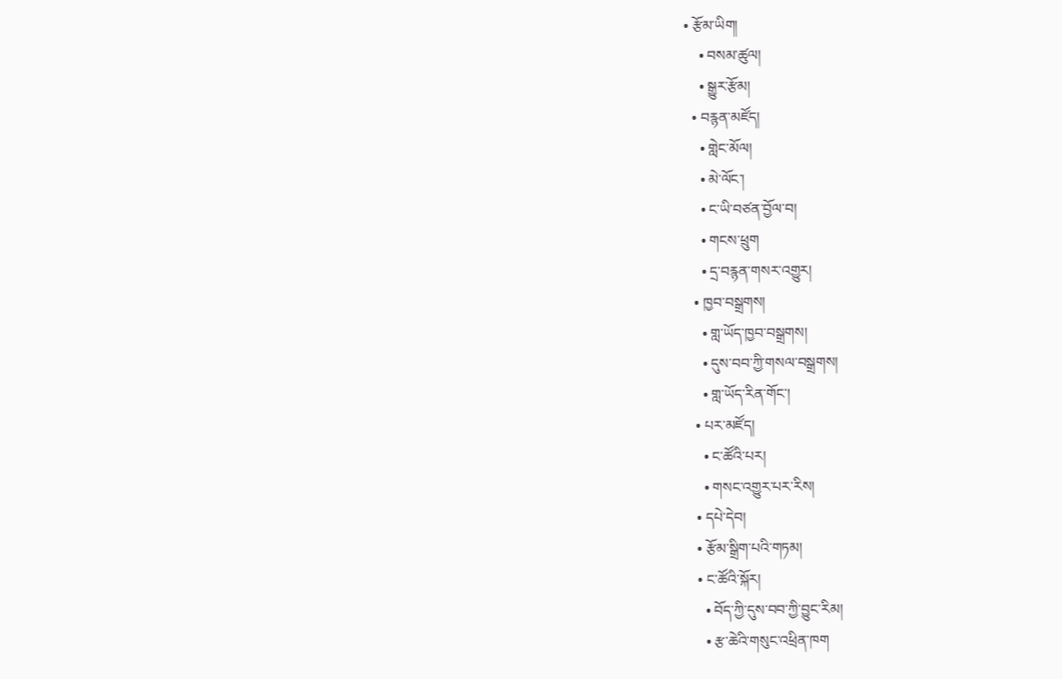• རྩོམ་ཡིག།
    • བསམ་ཚུལ།
    • སྒྱུར་རྩོམ།
  • བརྙན་མཛོད།
    • གླེང་མོལ།
    • མེ་ལོང་།
    • ང་ཡི་བཙན་བྱོལ་བ།
    • གངས་ཕྲུག
    • དྲ་བརྙན་གསར་འགྱུར།
  • ཁྱབ་བསྒྲགས།
    • གླ་ཡོད་ཁྱབ་བསྒྲགས།
    • དུས་བབ་ཀྱི་གསལ་བསྒྲགས།
    • གླ་ཡོད་རིན་གོང་།
  • པར་མཛོད།
    • ང་ཚོའི་པར།
    • གསང་འགྱུར་པར་རིས།
  • དཔེ་དེབ།
  • རྩོམ་སྒྲིག་པའི་གཏམ།
  • ང་ཚོའི་སྐོར།
    • བོད་ཀྱི་དུས་བབ་ཀྱི་བྱུང་རིམ།
    • རྩ་ཆེའི་གསུང་འཕྲིན་ཁག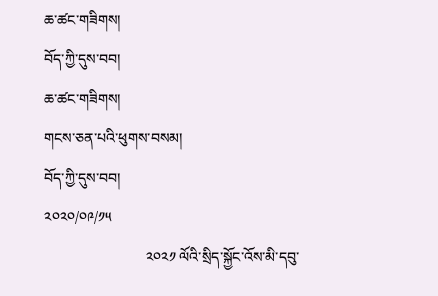ཆ་ཚང་གཟིགས།
བོད་ཀྱི་དུས་བབ།
ཆ་ཚང་གཟིགས།
གངས་ཅན་པའི་ཕུགས་བསམ།
བོད་ཀྱི་དུས་བབ།
༢༠༢༠/༠༩/༡༥
                            ༢༠༢༡ ལོའི་སྲིད་སྐྱོང་འོས་མི་དབུ་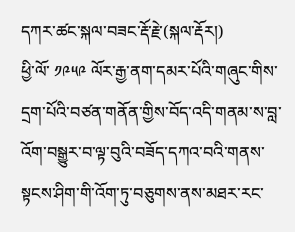དཀར་ཚང་སྐལ་བཟང་རྡོ་རྗེ་(སྐལ་རྡོར།)
ཕྱི་ལོ་ ༡༩༥༩ ལོར་རྒྱ་ནག་དམར་པོའི་གཞུང་གིས་དྲག་པོའི་བཙན་གནོན་གྱིས་བོད་འདི་གནམ་ས་བླ་འོག་བསྒྱུར་བ་ལྟ་བུའི་བཟོད་དཀའ་བའི་གནས་སྟངས་ཤིག་གི་འོག་ཏུ་བཅུགས་ནས་མཐར་རང་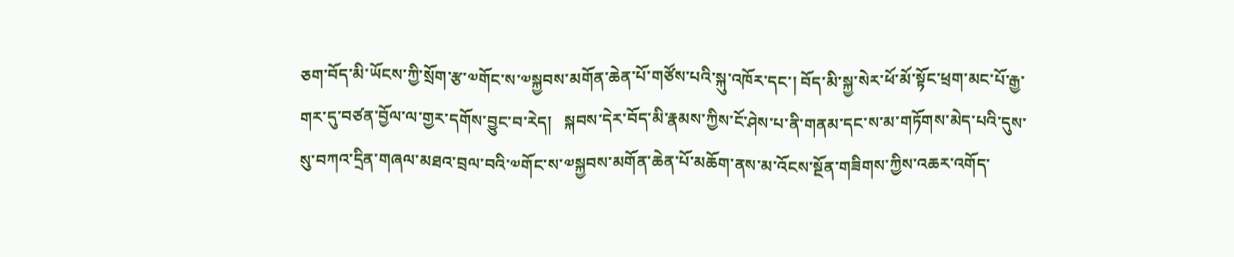ཅག་བོད་མི་ཡོངས་ཀྱི་སྲོག་རྩ་༧གོང་ས་༧སྐྱབས་མགོན་ཆེན་པོ་གཙོས་པའི་སྐུ་འཁོར་དང་། བོད་མི་སྐྱ་སེར་ཕོ་མོ་སྟོང་ཕྲག་མང་པོ་རྒྱ་གར་དུ་བཙན་བྱོལ་ལ་གྱར་དགོས་བྱུང་བ་རེད།   སྐབས་དེར་བོད་མི་རྣམས་ཀྱིས་ངོ་ཤེས་པ་ནི་གནམ་དང་ས་མ་གཏོགས་མེད་པའི་དུས་སུ་བཀའ་དྲིན་གཞལ་མཐའ་བྲལ་བའི་༧གོང་ས་༧སྐྱབས་མགོན་ཆེན་པོ་མཆོག་ནས་མ་འོངས་སྔོན་གཟིགས་ཀྱིས་འཆར་འགོད་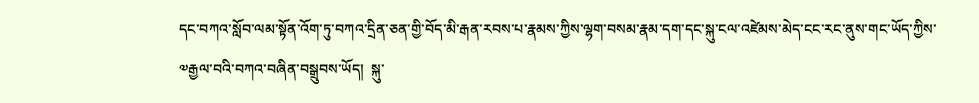དང་བཀའ་སློབ་ལམ་སྟོན་འོག་ཏུ་བཀའ་དྲིན་ཅན་གྱི་བོད་མི་རྒན་རབས་པ་རྣམས་ཀྱིས་ལྷག་བསམ་རྣམ་དག་དང་སྐུ་ངལ་འཛེམས་མེད་ངང་རང་ནུས་གང་ཡོད་ཀྱིས་༧རྒྱལ་བའི་བཀའ་བཞིན་བསྒྲུབས་ཡོད།  སྐུ་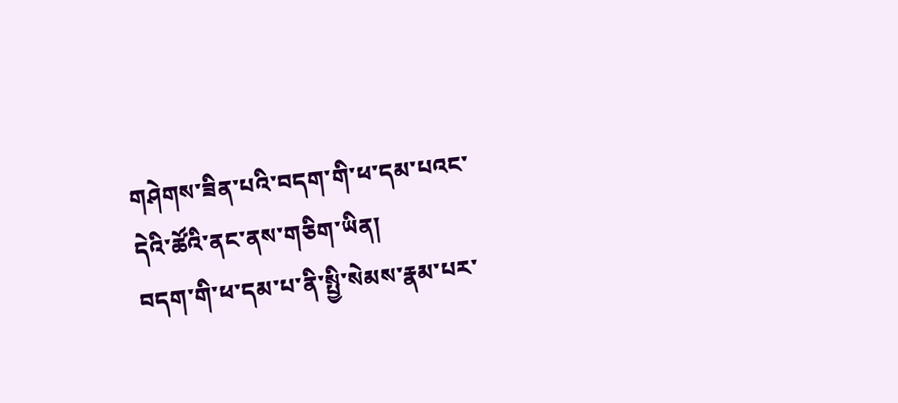གཤེགས་ཟིན་པའི་བདག་གི་ཕ་དམ་པའང་དེའི་ཚོའི་ནང་ནས་གཅིག་ཡིན།
བདག་གི་ཕ་དམ་པ་ནི་སྤྱི་སེམས་རྣམ་པར་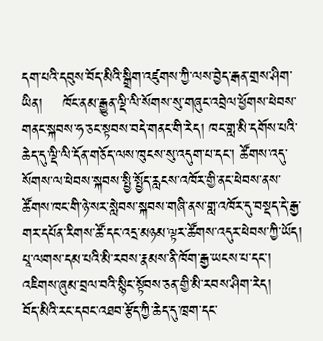དག་པའི་དབུས་བོད་མིའི་སྒྲིག་འཛུགས་ཀྱི་ལས་བྱེད་རྒན་གྲས་ཤིག་ཡིན།    ཁོང་ནམ་རྒྱུན་ལྡི་ལི་སོགས་སུ་གཞུང་འབྲེལ་ཕྱོགས་ཕེབས་གནང་སྐབས་ཧ་ཅང་སྟབས་བདེ་གནང་གི་རེད། ཁང་གླ་མི་དགོས་པའི་ཆེད་དུ་ལྡི་ལི་དོན་གཅོད་ལས་ཁུངས་སུ་འདུག་པ་དང་། ཚོགས་འདུ་སོགས་ལ་ཕེབས་སྐབས་སྤྱི་སྤྱོད་རླངས་འཁོར་གྱི་ནང་ཕེབས་ནས་ཚོགས་ཁང་གི་ཉེ་སར་སླེབས་སྐབས་གཞི་ནས་གླ་འཁོར་དུ་བསྡད་དེ་རྒྱ་གར་དཔོན་རིགས་ཚོ་དང་འདྲ་མཉམ་ལྟར་ཚོགས་འདུར་ཕེབས་ཀྱི་ཡོད། པཱ་ལགས་དམ་པའི་མི་རབས་རྣམས་ནི་ཁོག་རྒྱ་ཡངས་པ་དང་། འཇིགས་ཞུམ་བྲལ་བའི་སྙིང་སྟོབས་ཅན་གྱི་མི་རབས་ཤིག་རེད།
བོད་མིའི་རང་དབང་འཐབ་རྩོད་ཀྱི་ཆེད་དུ་ཁྲག་དང་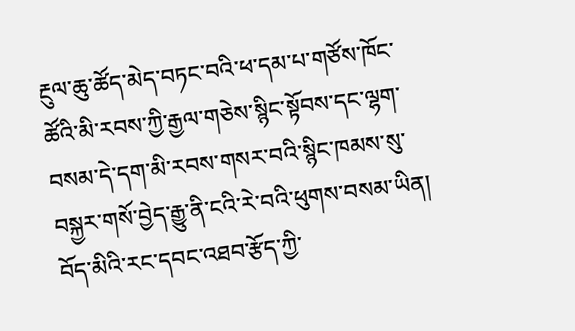རྔུལ་ཆུ་ཚོད་མེད་བཏང་བའི་ཕ་དམ་པ་གཙོས་ཁོང་ཚོའི་མི་རབས་ཀྱི་རྒྱལ་གཅེས་སྙིང་སྟོབས་དང་ལྷག་བསམ་དེ་དག་མི་རབས་གསར་བའི་སྙིང་ཁམས་སུ་བསྐྱར་གསོ་བྱེད་རྒྱུ་ནི་ངའི་རེ་བའི་ཕུགས་བསམ་ཡིན།  བོད་མིའི་རང་དབང་འཐབ་རྩོད་ཀྱི་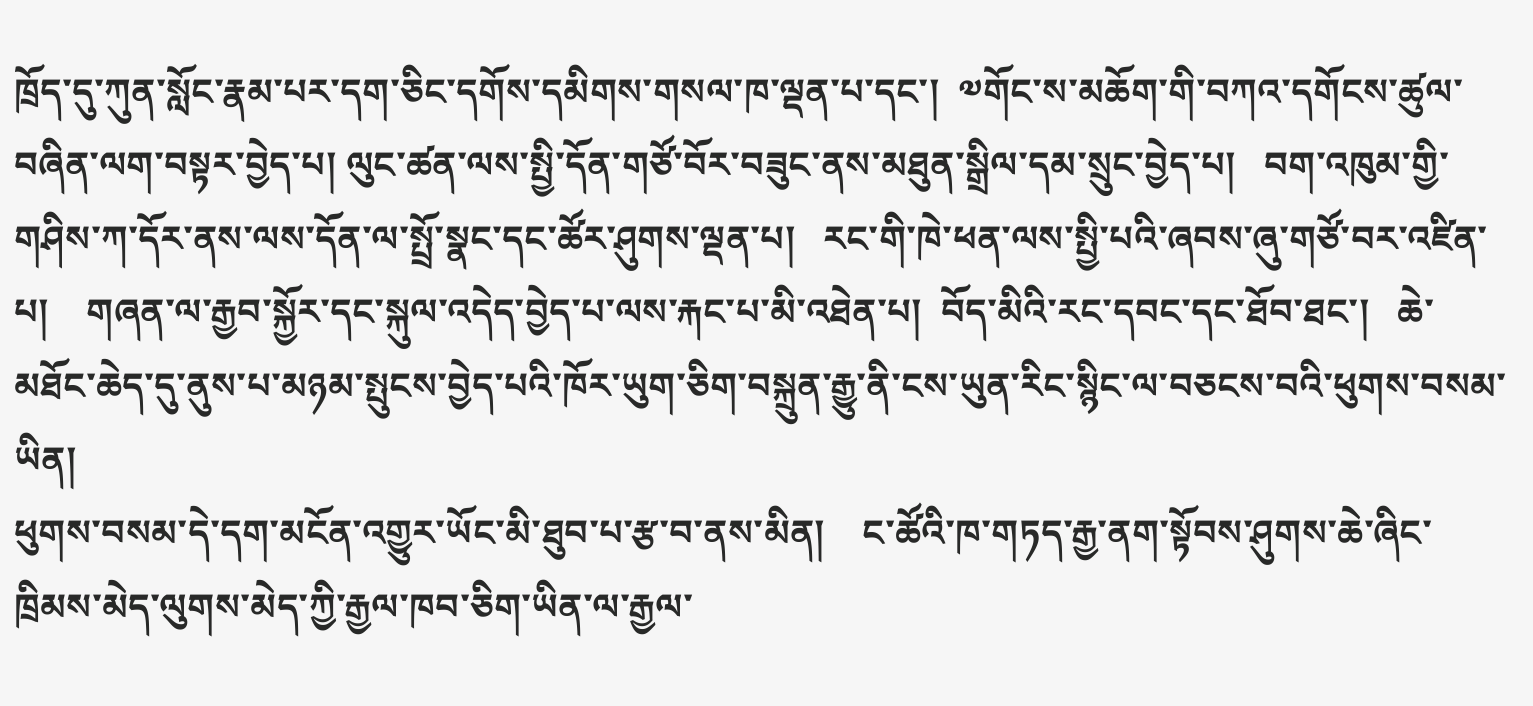ཁྲོད་དུ་ཀུན་སློང་རྣམ་པར་དག་ཅིང་དགོས་དམིགས་གསལ་ཁ་ལྡན་པ་དང་།  ༧གོང་ས་མཆོག་གི་བཀའ་དགོངས་ཚུལ་བཞིན་ལག་བསྟར་བྱེད་པ། ལུང་ཚན་ལས་སྤྱི་དོན་གཙོ་བོར་བཟུང་ནས་མཐུན་སྒྲིལ་དམ་སྲུང་བྱེད་པ།   བག་འཁུམ་གྱི་གཤིས་ཀ་དོར་ནས་ལས་དོན་ལ་སྤྲོ་སྣང་དང་ཚོར་ཤུགས་ལྡན་པ།   རང་གི་ཁེ་ཕན་ལས་སྤྱི་པའི་ཞབས་ཞུ་གཙོ་བར་འཛིན་པ།    གཞན་ལ་རྒྱབ་སྐྱོར་དང་སྐུལ་འདེད་བྱེད་པ་ལས་རྐང་པ་མི་འཐེན་པ།  བོད་མིའི་རང་དབང་དང་ཐོབ་ཐང་།   ཆེ་མཐོང་ཆེད་དུ་ནུས་པ་མཉམ་སྤུངས་བྱེད་པའི་ཁོར་ཡུག་ཅིག་བསྐྲུན་རྒྱུ་ནི་ངས་ཡུན་རིང་སྙིང་ལ་བཅངས་བའི་ཕུགས་བསམ་ཡིན།
ཕུགས་བསམ་དེ་དག་མངོན་འགྱུར་ཡོང་མི་ཐུབ་པ་རྩ་བ་ནས་མིན།    ང་ཚོའི་ཁ་གཏད་རྒྱ་ནག་སྟོབས་ཤུགས་ཆེ་ཞིང་ཁྲིམས་མེད་ལུགས་མེད་ཀྱི་རྒྱལ་ཁབ་ཅིག་ཡིན་ལ་རྒྱལ་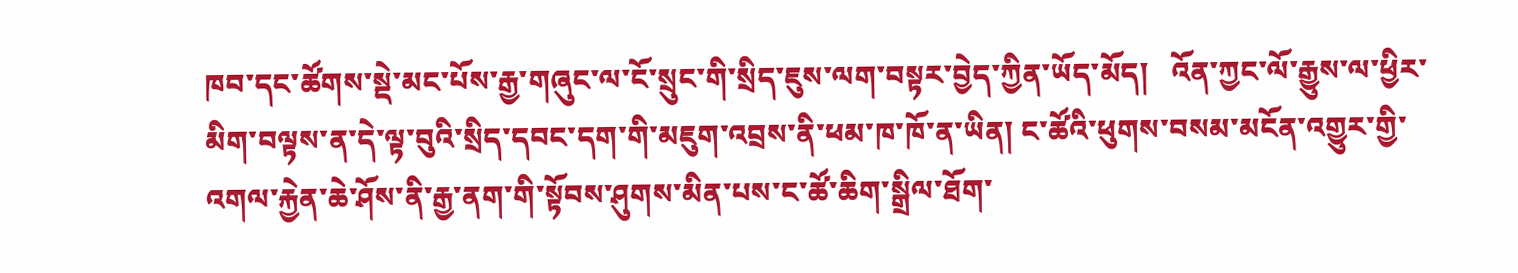ཁབ་དང་ཚོགས་སྡེ་མང་པོས་རྒྱ་གཞུང་ལ་ངོ་སྲུང་གི་སྲིད་ཇུས་ལག་བསྟར་བྱེད་ཀྱིན་ཡོད་མོད།   འོན་ཀྱང་ལོ་རྒྱུས་ལ་ཕྱིར་མིག་བལྟས་ན་དེ་ལྟ་བུའི་སྲིད་དབང་དག་གི་མཇུག་འབྲས་ནི་ཕམ་ཁ་ཁོ་ན་ཡིན། ང་ཚོའི་ཕུགས་བསམ་མངོན་འགྱུར་གྱི་འགལ་རྐྱེན་ཆེ་ཤོས་ནི་རྒྱ་ནག་གི་སྟོབས་ཤུགས་མིན་པས་ང་ཚོ་ཆིག་སྒྲིལ་ཐོག་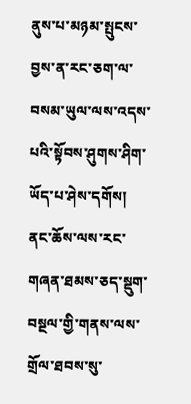ནུས་པ་མཉམ་སྤུངས་བྱས་ན་རང་ཅག་ལ་བསམ་ཡུལ་ལས་འདས་པའི་སྟོབས་ཤུགས་ཤིག་ཡོད་པ་ཤེས་དགོས།
ནང་ཆོས་ལས་རང་གཞན་ཐམས་ཅད་སྡུག་བསྔལ་གྱི་གནས་ལས་གྲོལ་ཐབས་སུ་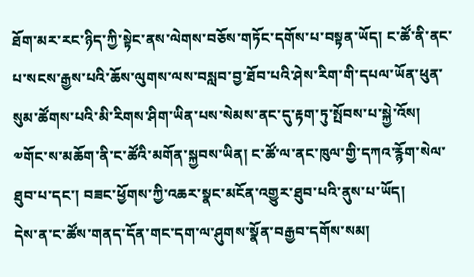ཐོག་མར་རང་ཉིད་ཀྱི་སྟེང་ནས་ལེགས་བཅོས་གཏོང་དགོས་པ་བསྟན་ཡོད། ང་ཚོ་ནི་ནང་པ་སངས་རྒྱས་པའི་ཆོས་ལུགས་ལས་བསླབ་བྱ་ཐོབ་པའི་ཤེས་རིག་གི་དཔལ་ཡོན་ཕུན་སུམ་ཚོགས་པའི་མི་རིགས་ཤིག་ཡིན་པས་སེམས་ནང་དུ་རྟག་ཏུ་སྤོབས་པ་སྐྱེ་འོས། ༧གོང་ས་མཆོག་ནི་ང་ཚོའི་མགོན་སྐྱབས་ཡིན། ང་ཚོ་ལ་ནང་ཁུལ་གྱི་དཀའ་རྙོག་སེལ་ཐུབ་པ་དང་། བཟང་ཕྱོགས་ཀྱི་འཆར་སྣང་མངོན་འགྱུར་ཐུབ་པའི་ནུས་པ་ཡོད།
དེས་ན་ང་ཚོས་གནད་དོན་གང་དག་ལ་ཤུགས་སྣོན་བརྒྱབ་དགོས་སམ།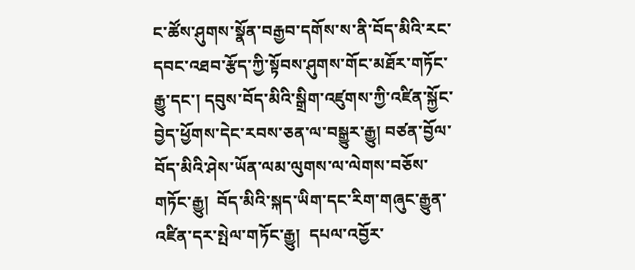ང་ཚོས་ཤུགས་སྣོན་བརྒྱབ་དགོས་ས་ནི་བོད་མིའི་རང་དབང་འཐབ་རྩོད་ཀྱི་སྟོབས་ཤུགས་གོང་མཐོར་གཏོང་རྒྱུ་དང་། དབུས་བོད་མིའི་སྒྲིག་འཛུགས་ཀྱི་འཛིན་སྐྱོང་བྱེད་ཕྱོགས་དེང་རབས་ཅན་ལ་བསྒྱུར་རྒྱུ། བཙན་བྱོལ་བོད་མིའི་ཤེས་ཡོན་ལམ་ལུགས་ལ་ལེགས་བཅོས་གཏོང་རྒྱུ།  བོད་མིའི་སྐད་ཡིག་དང་རིག་གཞུང་རྒྱུན་འཛིན་དར་སྤེལ་གཏོང་རྒྱུ།  དཔལ་འབྱོར་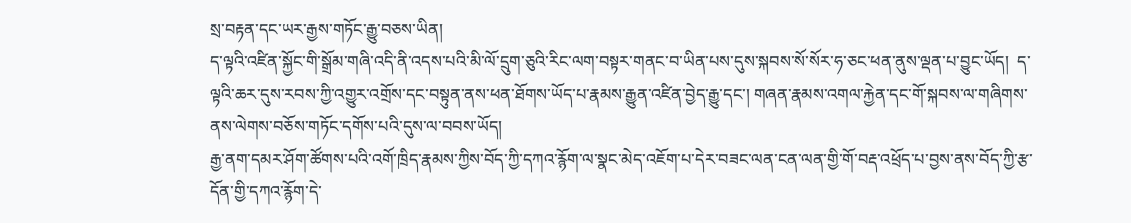སྲ་བརྟན་དང་ཡར་རྒྱས་གཏོང་རྒྱུ་བཅས་ཡིན།
ད་ལྟའི་འཛིན་སྐྱོང་གི་སྒྲོམ་གཞི་འདི་ནི་འདས་པའི་མི་ལོ་དྲུག་ཅུའི་རིང་ལག་བསྟར་གནང་བ་ཡིན་པས་དུས་སྐབས་སོ་སོར་ཧ་ཅང་ཕན་ནུས་ལྡན་པ་བྱུང་ཡོད།  ད་ལྟའི་ཆར་དུས་རབས་ཀྱི་འགྱུར་འགྲོས་དང་བསྟུན་ནས་ཕན་ཐོགས་ཡོད་པ་རྣམས་རྒྱུན་འཛིན་བྱེད་རྒྱུ་དང་། གཞན་རྣམས་འགལ་རྐྱེན་དང་གོ་སྐབས་ལ་གཞིགས་ནས་ལེགས་བཅོས་གཏོང་དགོས་པའི་དུས་ལ་བབས་ཡོད།
རྒྱ་ནག་དམར་ཤོག་ཚོགས་པའི་འགོ་ཁྲིད་རྣམས་ཀྱིས་བོད་ཀྱི་དཀའ་རྙོག་ལ་སྣང་མེད་འཇོག་པ་དེར་བཟང་ལན་ངན་ལན་གྱི་གོ་བརྡ་འཕྲོད་པ་བྱས་ནས་བོད་ཀྱི་རྩ་དོན་གྱི་དཀའ་རྙོག་དེ་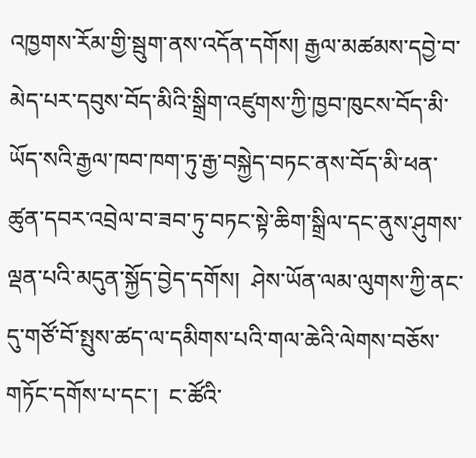འཁྱགས་རོམ་གྱི་སྦུག་ནས་འདོན་དགོས། རྒྱལ་མཚམས་དབྱེ་བ་མེད་པར་དབུས་བོད་མིའི་སྒྲིག་འཛུགས་ཀྱི་ཁྱབ་ཁུངས་བོད་མི་ཡོད་སའི་རྒྱལ་ཁབ་ཁག་ཏུ་རྒྱ་བསྐྱེད་བཏང་ནས་བོད་མི་ཕན་ཚུན་དབར་འབྲེལ་བ་ཟབ་ཏུ་བཏང་སྟེ་ཆིག་སྒྲིལ་དང་ནུས་ཤུགས་ལྡན་པའི་མདུན་སྐྱོད་བྱེད་དགོས།  ཤེས་ཡོན་ལམ་ལུགས་ཀྱི་ནང་དུ་གཙོ་བོ་སྤུས་ཚད་ལ་དམིགས་པའི་གལ་ཆེའི་ལེགས་བཅོས་གཏོང་དགོས་པ་དང་།  ང་ཚོའི་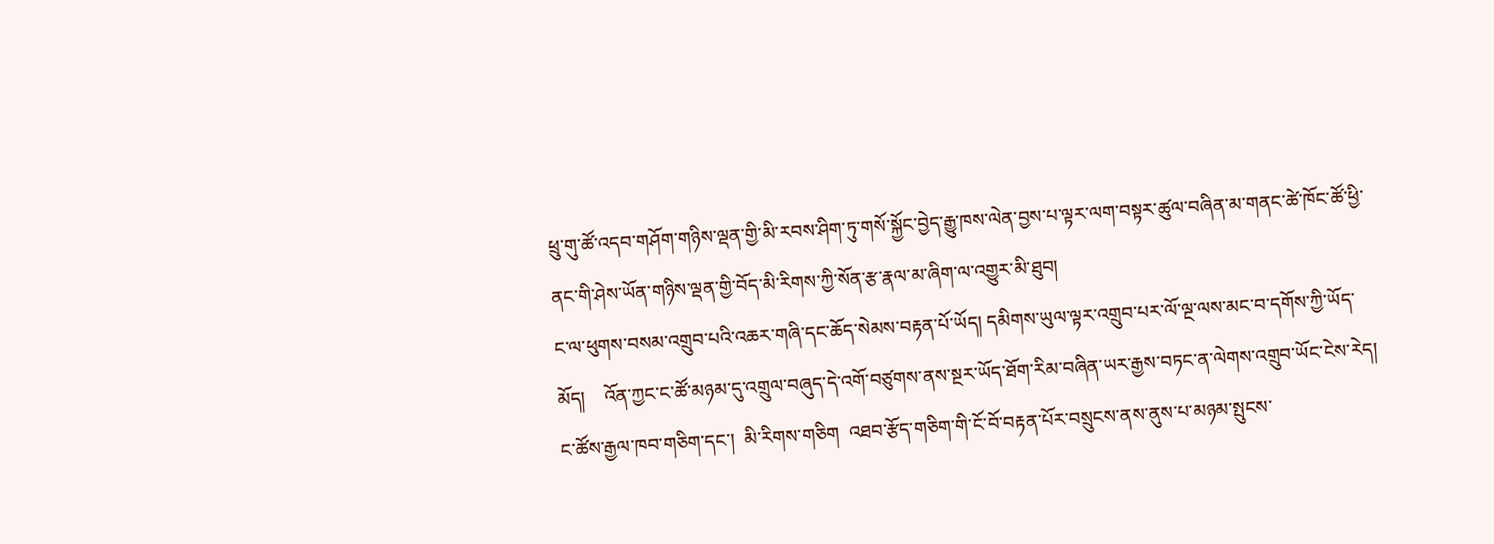ཕྲུ་གུ་ཚོ་འདབ་གཤོག་གཉིས་ལྡན་གྱི་མི་རབས་ཤིག་ཏུ་གསོ་སྐྱོང་བྱེད་རྒྱུ་ཁས་ལེན་བྱས་པ་ལྟར་ལག་བསྟར་ཚུལ་བཞིན་མ་གནང་ཚེ་ཁོང་ཚོ་ཕྱི་ནང་གི་ཤེས་ཡོན་གཉིས་ལྡན་གྱི་བོད་མི་རིགས་ཀྱི་སོན་རྩ་རྣལ་མ་ཞིག་ལ་འགྱུར་མི་ཐུབ།
ང་ལ་ཕུགས་བསམ་འགྲུབ་པའི་འཆར་གཞི་དང་ཆོད་སེམས་བརྟན་པོ་ཡོད། དམིགས་ཡུལ་ལྟར་འགྲུབ་པར་ལོ་ལྔ་ལས་མང་བ་དགོས་ཀྱི་ཡོད་མོད།    འོན་ཀྱང་ང་ཚོ་མཉམ་དུ་འགྲུལ་བཞུད་དེ་འགོ་བཙུགས་ནས་སྔར་ཡོད་ཐོག་རིམ་བཞིན་ཡར་རྒྱས་བཏང་ན་ལེགས་འགྲུབ་ཡོང་ངེས་རེད།  ང་ཚོས་རྒྱལ་ཁབ་གཅིག་དང་།  མི་རིགས་གཅིག  འཐབ་རྩོད་གཅིག་གི་ངོ་བོ་བརྟན་པོར་བསྲུངས་ནས་ནུས་པ་མཉམ་སྤུངས་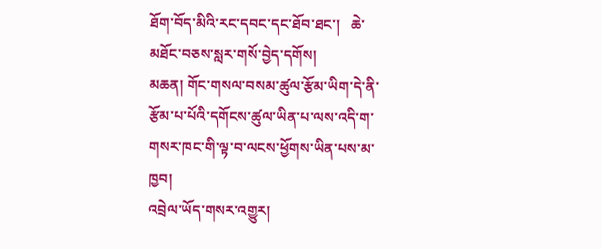ཐོག་བོད་མིའི་རང་དབང་དང་ཐོབ་ཐང་།   ཆེ་མཐོང་བཅས་སླར་གསོ་བྱེད་དགོས།
མཆན། གོང་གསལ་བསམ་ཚུལ་རྩོམ་ཡིག་དེ་ནི་རྩོམ་པ་པོའི་དགོངས་ཚུལ་ཡིན་པ་ལས་འདི་ག་གསར་ཁང་གི་ལྟ་བ་ལངས་ཕྱོགས་ཡིན་པས་མ་ཁྱབ།
འབྲེལ་ཡོད་གསར་འགྱུར།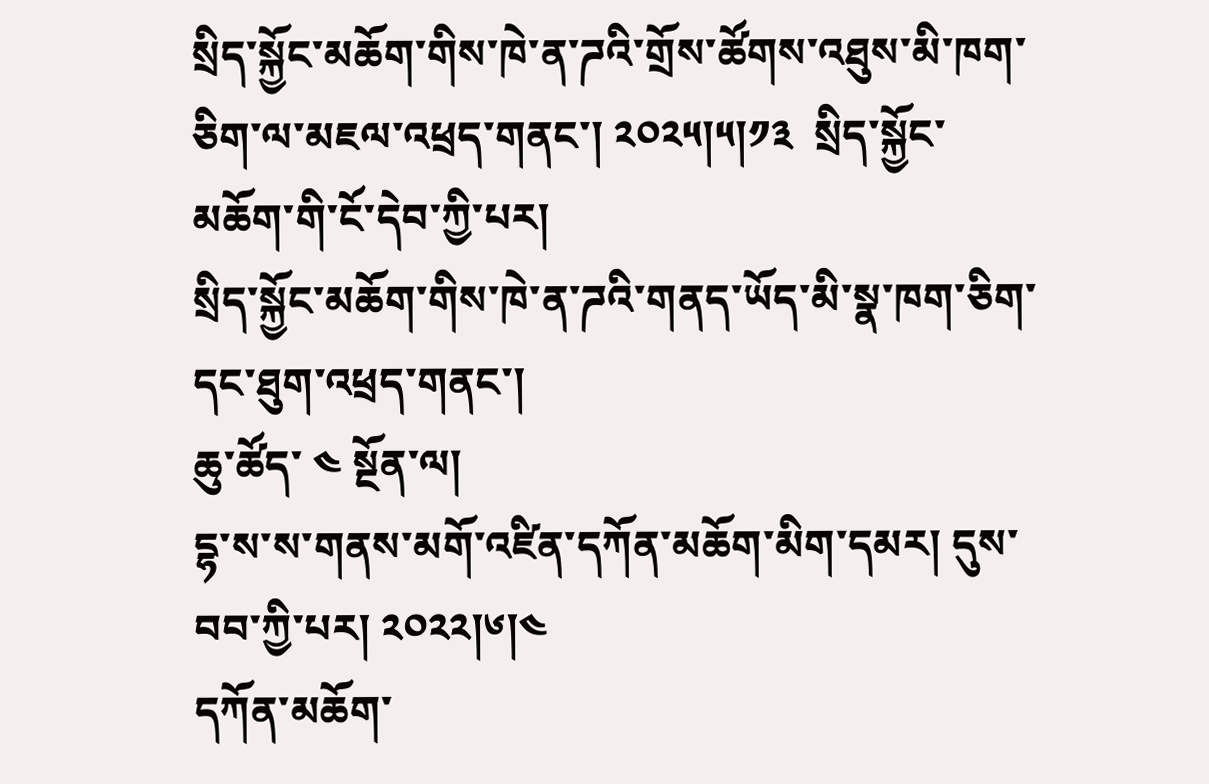སྲིད་སྐྱོང་མཆོག་གིས་ཁེ་ན་ཌའི་གྲོས་ཚོགས་འཐུས་མི་ཁག་ཅིག་ལ་མཇལ་འཕྲད་གནང་། ༢༠༢༥།༥།༡༣  སྲིད་སྐྱོང་མཆོག་གི་ངོ་དེབ་ཀྱི་པར།
སྲིད་སྐྱོང་མཆོག་གིས་ཁེ་ན་ཌའི་གནད་ཡོད་མི་སྣ་ཁག་ཅིག་དང་ཐུག་འཕྲད་གནང་།
ཆུ་ཚོད་ ༤ སྔོན་ལ།
དྷ་ས་ས་གནས་མགོ་འཛིན་དཀོན་མཆོག་མིག་དམར། དུས་བབ་ཀྱི་པར། ༢༠༢༢།༦།༤
དཀོན་མཆོག་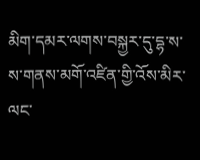མིག་དམར་ལགས་བསྐྱར་དུ་དྷ་ས་ས་གནས་མགོ་འཛིན་གྱི་འོས་མིར་ལང་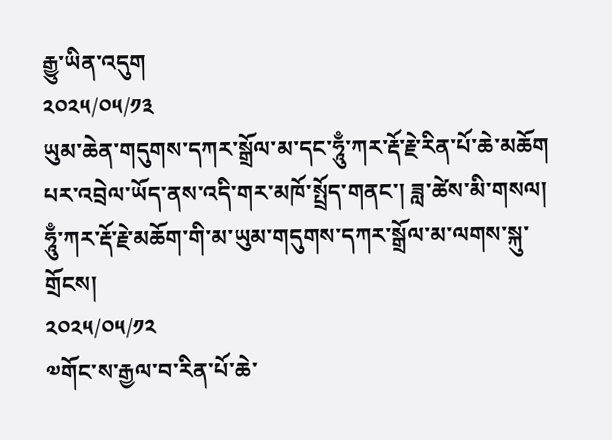རྒྱུ་ཡིན་འདུག
༢༠༢༥/༠༥/༡༣
ཡུམ་ཆེན་གདུགས་དཀར་སྒྲོལ་མ་དང་ཧཱུྃ་ཀར་རྡོ་རྗེ་རིན་པོ་ཆེ་མཆོག པར་འབྲེལ་ཡོད་ནས་འདི་གར་མཁོ་སྤྲོད་གནང་། ཟླ་ཚེས་མི་གསལ།
ཧཱུྃ་ཀར་རྡོ་རྗེ་མཆོག་གི་མ་ཡུམ་གདུགས་དཀར་སྒྲོལ་མ་ལགས་སྐུ་གྲོངས།
༢༠༢༥/༠༥/༡༢
༧གོང་ས་རྒྱལ་བ་རིན་པོ་ཆེ་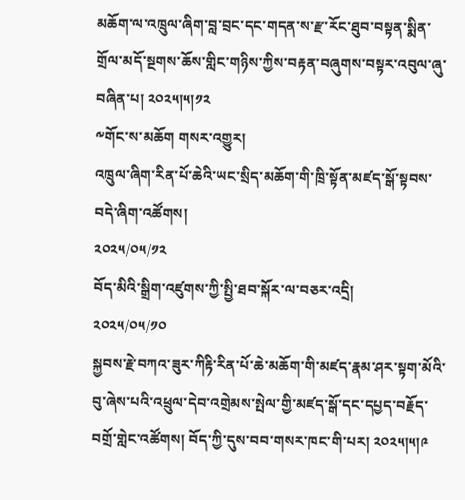མཆོག་ལ་འཁྲུལ་ཞིག་བླ་བྲང་དང་གདན་ས་རྫ་རོང་ཐུབ་བསྟན་སྨིན་གྲོལ་མདོ་སྔགས་ཆོས་གླིང་གཉིས་ཀྱིས་བརྟན་བཞུགས་བསྟར་འབུལ་ཞུ་བཞིན་པ། ༢༠༢༥།༥།༡༢
༸གོང་ས་མཆོག གསར་འགྱུར།
འཁྲུལ་ཞིག་རིན་པོ་ཆེའི་ཡང་སྲིད་མཆོག་གི་ཁྲི་སྟོན་མཛད་སྒོ་སྟབས་བདེ་ཞིག་འཚོགས།
༢༠༢༥/༠༥/༡༢
བོད་མིའི་སྒྲིག་འཛུགས་ཀྱི་སྤྱི་ཐབ་སྐོར་ལ་བཅར་འདྲི།
༢༠༢༥/༠༥/༡༠
སྐྱབས་རྗེ་བཀའ་ཟུར་ཀིརྟི་རིན་པོ་ཆེ་མཆོག་གི་མཛད་རྣམ་ཤར་སྟག་མོའི་བུ་ཞེས་པའི་འཕྲུལ་དེབ་འགྲེམས་སྤེལ་གྱི་མཛད་སྒོ་དང་དཔྱད་བརྗོད་བགྲོ་གླེང་འཚོགས། བོད་ཀྱི་དུས་བབ་གསར་ཁང་གི་པར། ༢༠༢༥།༥།༩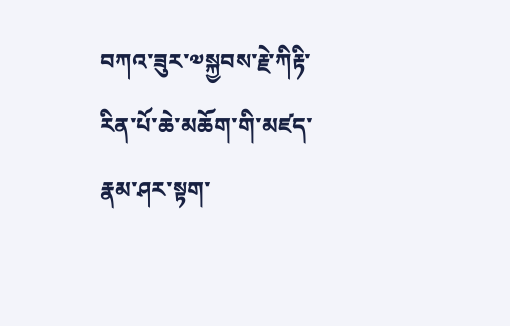བཀའ་ཟུར་༧སྐྱབས་རྗེ་ཀིརྟི་རིན་པོ་ཆེ་མཆོག་གི་མཛད་རྣམ་ཤར་སྟག་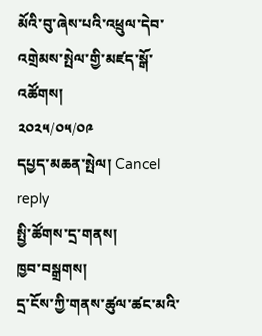མོའི་བུ་ཞེས་པའི་འཕྲུལ་དེབ་འགྲེམས་སྤེལ་གྱི་མཛད་སྒོ་འཚོགས།
༢༠༢༥/༠༥/༠༩
དཔྱད་མཆན་སྤེལ། Cancel reply
སྤྱི་ཚོགས་དྲ་གནས།
ཁྱབ་བསྒྲགས།
དྲ་ངོས་ཀྱི་གནས་ཚུལ་ཚང་མའི་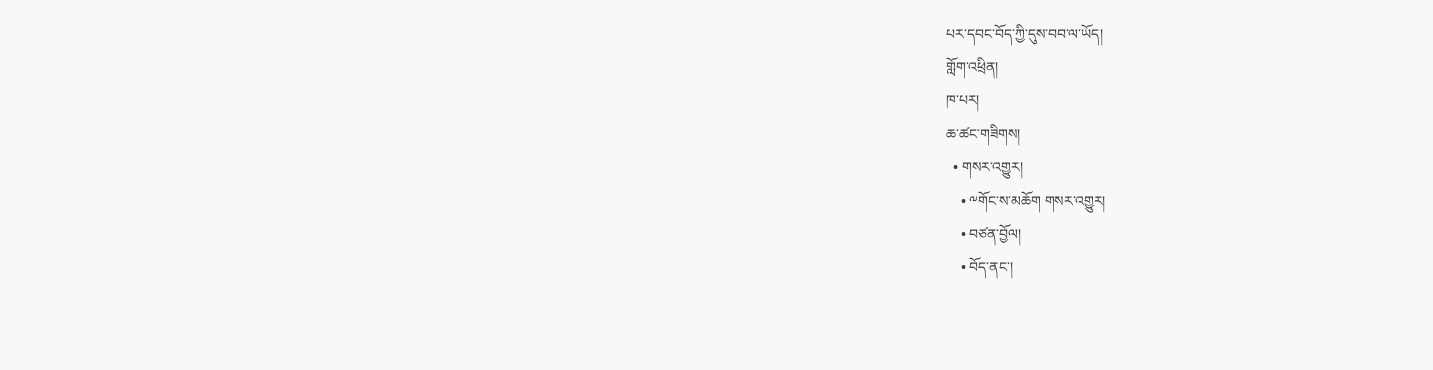པར་དབང་བོད་ཀྱི་དུས་བབ་ལ་ཡོད།
གློག་འཕྲིན།
ཁ་པར།
ཆ་ཚང་གཟིགས།
  • གསར་འགྱུར།
    • ༸གོང་ས་མཆོག གསར་འགྱུར།
    • བཙན་བྱོལ།
    • བོད་ནང་།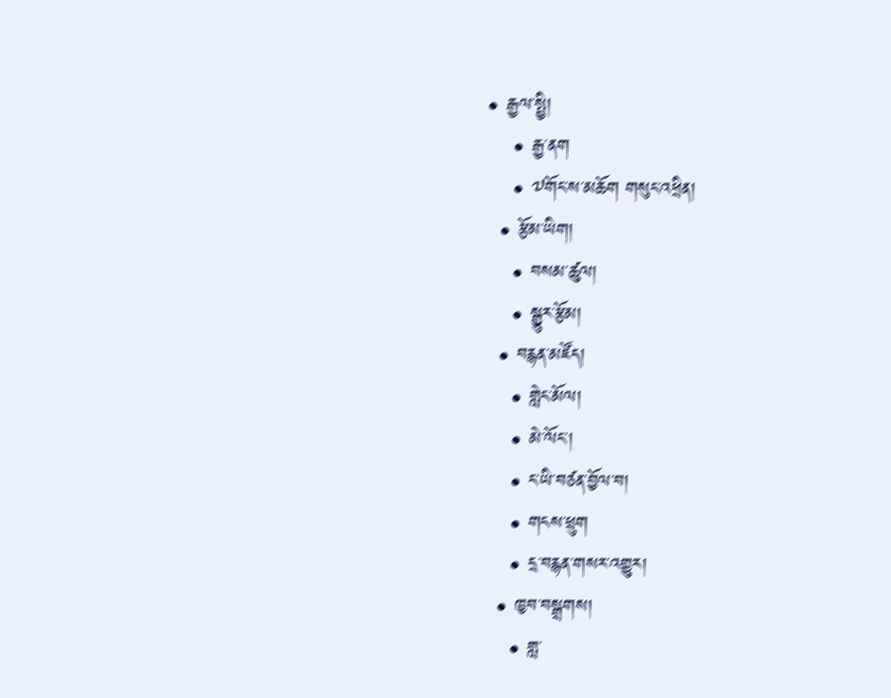• རྒྱལ་སྤྱི།
    • རྒྱ་ནག
    • ༧གོང་ས་མཆོག གསུང་འཕྲིན།
  • རྩོམ་ཡིག།
    • བསམ་ཚུལ།
    • སྒྱུར་རྩོམ།
  • བརྙན་མཛོད།
    • གླེང་མོལ།
    • མེ་ལོང་།
    • ང་ཡི་བཙན་བྱོལ་བ།
    • གངས་ཕྲུག
    • དྲ་བརྙན་གསར་འགྱུར།
  • ཁྱབ་བསྒྲགས།
    • གླ་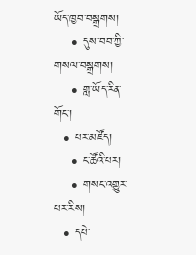ཡོད་ཁྱབ་བསྒྲགས།
    • དུས་བབ་ཀྱི་གསལ་བསྒྲགས།
    • གླ་ཡོད་རིན་གོང་།
  • པར་མཛོད།
    • ང་ཚོའི་པར།
    • གསང་འགྱུར་པར་རིས།
  • དཔེ་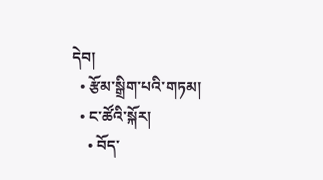དེབ།
  • རྩོམ་སྒྲིག་པའི་གཏམ།
  • ང་ཚོའི་སྐོར།
    • བོད་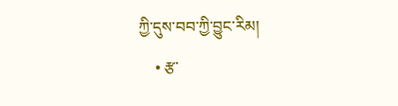ཀྱི་དུས་བབ་ཀྱི་བྱུང་རིམ།
    • རྩ་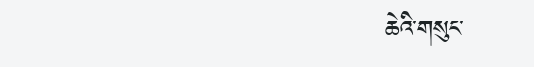ཆེའི་གསུང་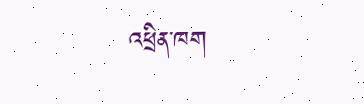འཕྲིན་ཁག